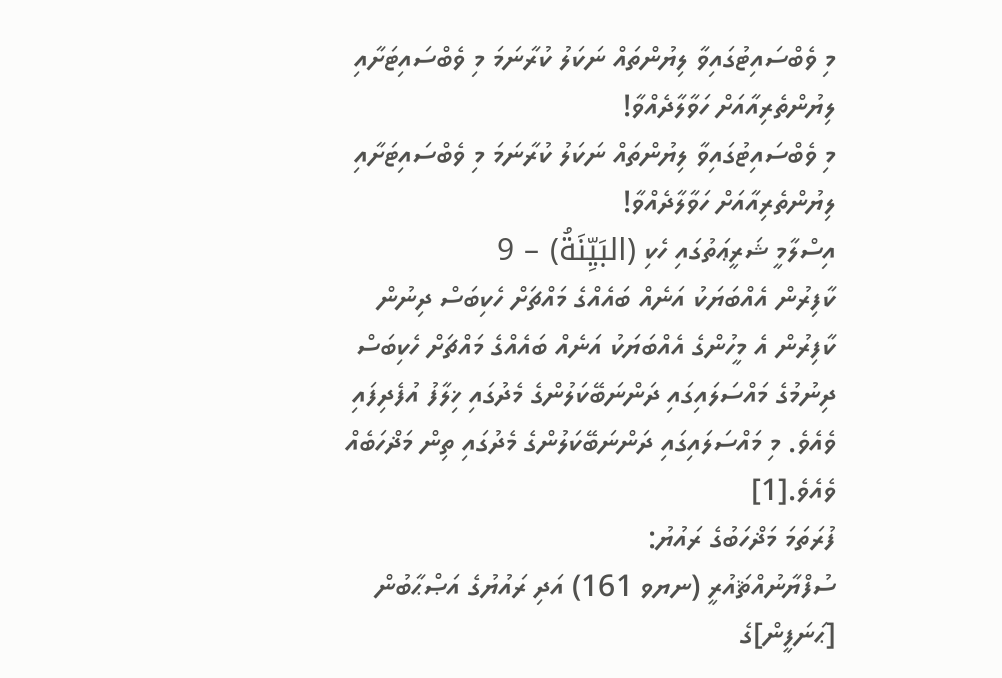މި ވެބްސައިޓުގައިވާ ލިޔުންތައް ނަކަލު ކުރާނަމަ މި ވެބްސައިޓަށާއި ލިޔުންތެރިއާއަށް ހަވާލާދެއްވާ!
މި ވެބްސައިޓުގައިވާ ލިޔުންތައް ނަކަލު ކުރާނަމަ މި ވެބްސައިޓަށާއި ލިޔުންތެރިއާއަށް ހަވާލާދެއްވާ!
އިސްލާމީ ޝަރީޢަތުގައި ހެކި (البَيِّنَةُ) – 9
ކާފިރުން އެއްބަޔަކު އަނެއް ބައެއްގެ މައްޗަށް ހެކިބަސް ދިނުން
ކާފިރުން އެ މީހުންގެ އެއްބަޔަކު އަނެއް ބައެއްގެ މައްޗަށް ހެކިބަސް ދިނުމުގެ މައްސަލައިގައި ދަންނަބޭކަލުންގެ މެދުގައި ޚިލާފު އުފެދިފައި ވެއެވެ. މި މައްސަލައިގައި ދަންނަބޭކަލުންގެ މެދުގައި ތިން މަޛްހަބެއް ވެއެވެ.[1]
ފުރަތަމަ މަޛްހަބުގެ ރައުޔު:
ސުފްޔާނުއްޘައުރީ (ނޔވ 161) އަދި ރައުޔުގެ އަޞްޙާބުން [ޙަނަފީން]ގެ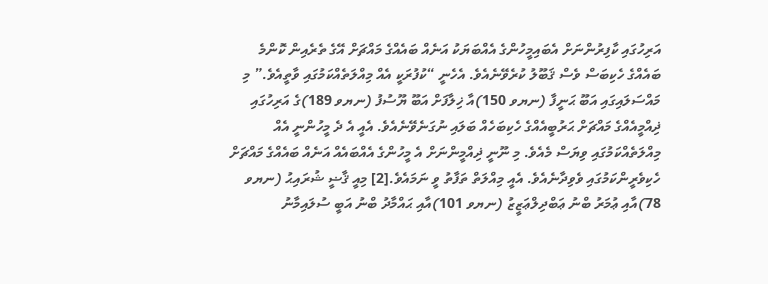އަރިހުގައި ކާފިރުންނަށް އެބައިމީހުންގެ އެއްބަޔަކު އަނެއް ބައެއްގެ މައްޗަށް އޭގެ ތެރެއިން ކޮންމެ ބައެއްގެ ހެކިބަސް ވެސް ޤަބޫލު ކުރެވޭނެއެވެ. އެހެނީ “ކުފުރަކީ އެއް މިއްލަތެއްކަމުގައި ވާތީއެވެ.” މި މައްސަލައިގައި އަބޫ ޙަނީފާ (ނޔވ 150)އާ ޚިލާފަށް އަބޫ ޔޫސުފު (ނޔވ 189)ގެ އަރިހުގައި ޛިއްމީއެއްގެ މައްޗަށް ޙަރުބީއެއްގެ ހެކިބަހެއް ބަލައި ނުގަނެވޭނެއެވެ. އެއީ އެ ދެ މީހުންނީ އެއް މިއްލަތެއްކަމުގައި ވިޔަސް މެއެވެ. މި ނޫނީ ޛިއްމީންނަށް އެ މީހުންގެ އެއްބައެއް އަނެއް ބައެއްގެ މައްޗަށް ހެކިވެރީންކަމުގައި ވެވިދާނެއެވެ. އެއީ މިއްލަތް ތަފާތު ވީ ނަމައެވެ.[2] މިއީ ޤާޟީ ޝުރައިޙު (ނޔވ 78)އާއި ޢުމަރު ބްނު ޢަބްދިލްޢަޒީޒު (ނޔވ 101)އާއި ޙައްމާދު ބްނު އަބީ ސުލައިމާނު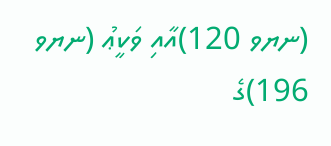(ނޔވ 120)އާއި ވަކީޢު (ނޔވ 196)ގެ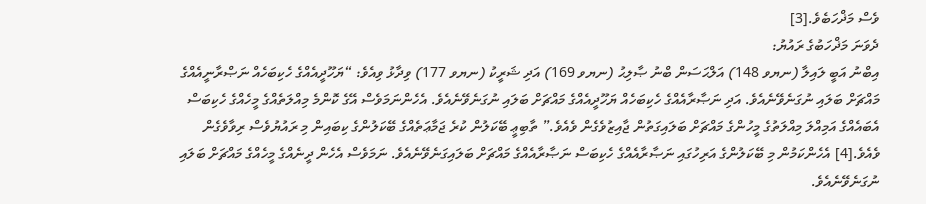ވެސް މަޛްހަބެވެ.[3]
ދެވަނަ މަޛްހަބުގެ ރައުޔު:
އިބްނު އަބީ ލައިލާ (ނޔވ 148) އަލްޙަސަން ބްނު ޞާލިޙު (ނޔވ 169) އަދި ޝަރީކު (ނޔވ 177) ވިދާޅު ވިއެވެ: “ޔަހޫދީއެއްގެ ހެކިބަހެއް ނަޞްރާނީއެއްގެ މައްޗަށް ބަލައި ނުގަނެވޭނެއެވެ. އަދި ނަޞާރާއެއްގެ ހެކިބަހެއް ޔަހޫދީއެއްގެ މައްޗަށް ބަލައި ނުގަނެވޭނެއެވެ. އެހެންނަމަވެސް އޭގެ ކޮންމެ މިއްލަތެއްގެ މީހެއްގެ ހެކިބަސް އެބައެއްގެ އަމިއްލަ މިއްލަތުގެ މީހުންގެ މައްޗަށް ބަލައިގަތުން ޖާއިޒުވެގެން ވެއެވެ.” ތާބިޢީ ބޭކަލުން ކުރެ ޖަމާޢަތެއްގެ ބޭކަލުންގެ ކިބައިން މި ރައުޔުވެސް ރިވާވެގެން ވެއެވެ.[4] އެހެންކަމުން މި ބޭކަލުންގެ އަރިހުގައި ނަޞާރާއެއްގެ ހެކިބަސް ނަޞާރާއެއްގެ މައްޗަށް ބަލައިގަނެވޭނެއެވެ. ނަމަވެސް އެހެން ދީނެއްގެ މީހެއްގެ މައްޗަށް ބަލައި ނުގަނެވޭނެއެވެ.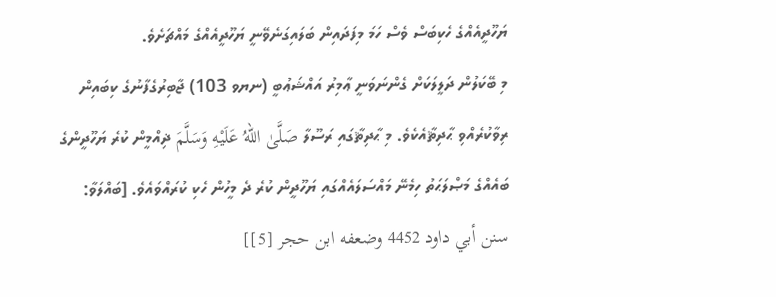ޔަހޫދީއެއްގެ ހެކިބަސް ވެސް ހަމަ މިފަދައިން ބަލައިގަނެވޭނީ ޔަހޫދީއެއްގެ މައްޗަށެވެ.
މި ބޭކަލުން ދަލީލަކަށް ގެންނަވަނީ ޢާމިރު އައްޝަޢުބީ (ނޔވ 103) ޖާބިރުގެފާނުގެ ކިބައިން ރިވާކުރެއްވި ޙާދިޘާއެކެވެ. މި ޙާދިޘާގައި ރަސޫލާ صَلَّىٰ اللهُ عَلَيْهِ وَسَلَّمَ ޛިއްމީން ކުރެ ޔަހޫދީންގެ ބައެއްގެ މަޞްލަޙަތު ހިމެނޭ މައްސަލައެއްގައި ޔަހޫދީން ކުރެ ދެ މީހުން ހެކި ކުރައްވައެވެ. [ބައްލަވާ: سنن أبي داود 4452 وضعفه ابن حجر [5]]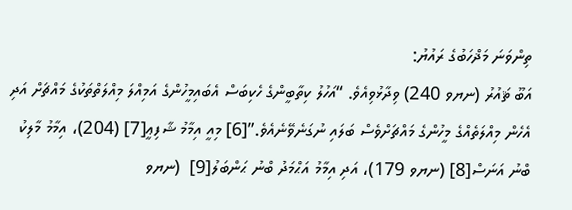ތިންވަނަ މަޛްހަބުގެ ރައުޔު:
އަބޫ ޘައުރު (ނޔވ 240) ވިދާޅުވިއެވެ. “އަހުލު ކިތާބީންގެ ހެކިބަސް އެބައިމީހުންގެ އަމިއްލަ މިއްލަތްތަކުގެ މައްޗަށް އަދި އެހެން މިއްލަތެއްގެ މީހުންގެ މައްޗަށްވެސް ބަލައި ނުގަނެވޭނެއެވެ.”[6] މިއީ އިމާމު ޝާފިޢީ[7] (204)، އިމާމު މާލިކު ބްނު އަނަސް[8] (ނޔވ 179)، އަދި އިމާމު އަޙްމަދު ބްނު ޙަންބަލު[9]  (ނޔވ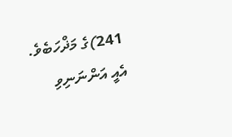241)ގެ މަޛްހަބެވެ. އެއީ އަންނަނިވި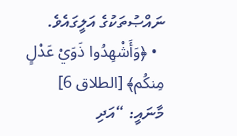ނައްޞުތަކުގެ އަލީގައެވެ.
  • ﴿وَأَشْهِدُوا ذَوَيْ عَدْلٍ مِنكُم﴾ [الطلاق 6] މާނައީ: “އަދި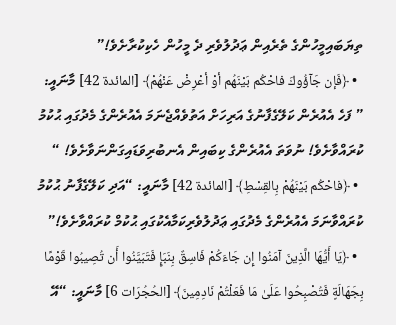ތިޔަބައިމީހުންގެ ތެރެއިން ޢަދުލުވެރި ދެ މީހުން ހެކިކުރާށެވެ!”
  • ﴿فَإن جَآؤُوكَ فاحْكُم بَيْنَهُم أوْ أعْرِضْ عَنْهُمْ﴾ [المائدة 42] މާނައީ: ” ފަހެ އެއުރެން ކަލޭގެފާނުގެ އަރިހަށް އަތުވެއްޖެނަމަ އެއުރެންގެ މެދުގައި ޙުކުމު ކުރައްވާށެވެ! ނުވަތަ އެއުރެންގެ ކިބައިން އެނބުރިވަޑައިގަންނަވާށެވެ! “
  • ﴿فاحْكُم بَيْنَهُمْ بِالقِسْطِ﴾ [المائدة 42] މާނައީ: “އަދި ކަލޭގެފާނު ޙުކުމު ކުރައްވާނަމަ އެއުރެންގެ މެދުގައި ޢަދުލުވެރިކަމާއެކުގައި ޙުކުމް ކުރައްވާށެވެ!”
  • ﴿يَا أَيُّهَا الَّذِينَ آمَنُوا إِن جَاءَكُمْ فَاسِقٌ بِنَبَإٍ فَتَبَيَّنُوا أَن تُصِيبُوا قَوْمًا بِجَهَالَةٍ فَتُصْبِحُوا عَلَىٰ مَا فَعَلْتُمْ نَادِمِينَ﴾ [الحُجُرَات 6] މާނައީ: “އޭ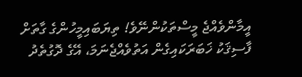އީމާންވެއްޖެ މީސްތަކުންނޭވެ! ތިޔަބައިމީހުންގެ ގާތަށް ފާސިޤަކު ޚަބަރަކައިގެން އަތުވެއްޖެނަމަ، އޭގެ ދޮގުތެދު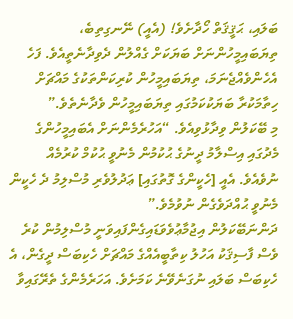ބަލައި، ޙަޤީޤަތް ހޯދާށެވެ! (އެއީ) ނޭނގިތިބެ، ތިޔަބައިމީހުންނަށް ބަޔަކަށް ގެއްލުން ދެވިދާނެތީއެވެ. ފަހެ އެހެންވެއްޖެނަމަ، ތިޔަބައިމީހުން ކުރިކަންތަކުގެ މައްޗަށް ހިތާމަކުރާ ބަޔަކުކަމުގައި ތިޔަބައިމީހުން ވެދާނެތެވެ.”
މި ބޭކަލުން ވިދާޅުވިއެވެ. “އަހުރެމެންނަށް އެބައިމީހުންގެ މެދުގައި އިސްލާމު ދީނުގެ ޙުކުމުން މެނުވީ ޙުކުމް ކުރުމެއް ނުވެއެވެ. އެއީ [ހެކީންގެ ގޮތުގައި] ޢަދުލުވެރި މުސްލިމު ދެ ހެކީން މެނުވީ ޙުއްދަވެގެން ނުވުމެވެ.”
ދަންނަބޭކަލުން އިޖުމާޢުވެވަޑައިގެންފައިވަނީ މުސްލިމުން ކުރެ ވެސް ފާސިޤަކު އަހުލު ކިތާބީއެއްގެ މައްޗަށް ހެކިބަސް ދީގެން، އެ ހެކިބަސް ބަލައި ނުގަނެވޭނެ ކަމަށެވެ. އަހަރެމެންގެ ތެރޭގައިވާ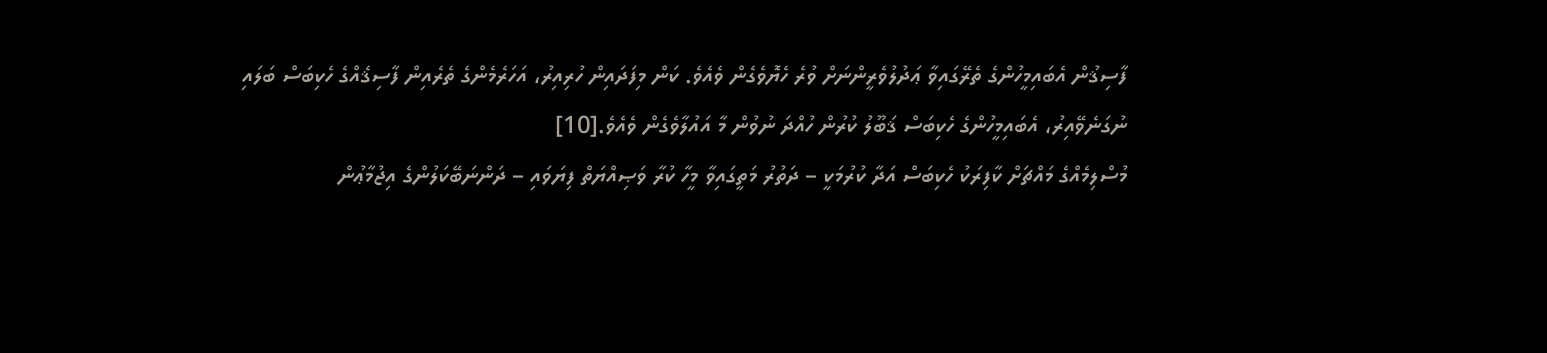ފާސިޤުން އެބައިމީހުންގެ ތެރޭގައިވާ ޢަދުލުވެރީންނަށް ވުރެ ހެޔޮވެގެން ވެއެވެ. ކަން މިފަދައިން ހުރިއިރު، އަހަރެމެންގެ ތެރެއިން ފާސިޤެއްގެ ހެކިބަސް ބަލައި ނުގަނެވޭއިރު، އެބައިމީހުންގެ ހެކިބަސް ޤަބޫލު ކުރުން ހުއްދަ ނުވުން މާ އައުލާވެގެން ވެއެވެ.[10]
މުސްލިމެއްގެ މައްޗަށް ކާފިރަކު ހެކިބަސް އަދާ ކުރުމަކީ – ދަތުރު މަތީގައިވާ މީހާ ކުރާ ވަޞިއްޔަތް ފިޔަވައި – ދަންނަބޭކަލުންގެ އިޖުމާޢުން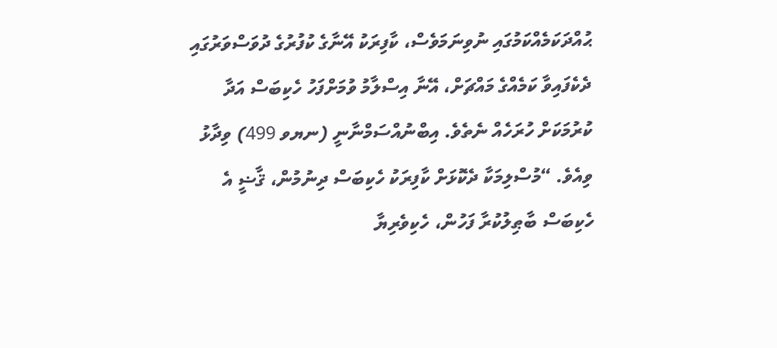ޙުއްދަކަމެއްކަމުގައި ނުވިނަމަވެސް، ކާފިރަކު އޭނާގެ ކުފުރުގެ ދުވަސްވަރުގައި ދެކެފައިވާ ކަމެއްގެ މައްޗަށް، އޭނާ އިސްލާމު ވުމަށްފަހު ހެކިބަސް އަދާ ކުރުމަކަށް ހުރަހެއް ނެތެވެ. އިބްނުއްސަމްނާނީ (ނޔވ 499) ވިދާޅު ވިއެވެ. “މުސްލިމަކާ ދެކޮޅަށް ކާފިރަކު ހެކިބަސް ދިނުމުން، ޤާޟީ އެ ހެކިބަސް ބާޠިލުކުރާ ފަހުން، ހެކިވެރިޔާ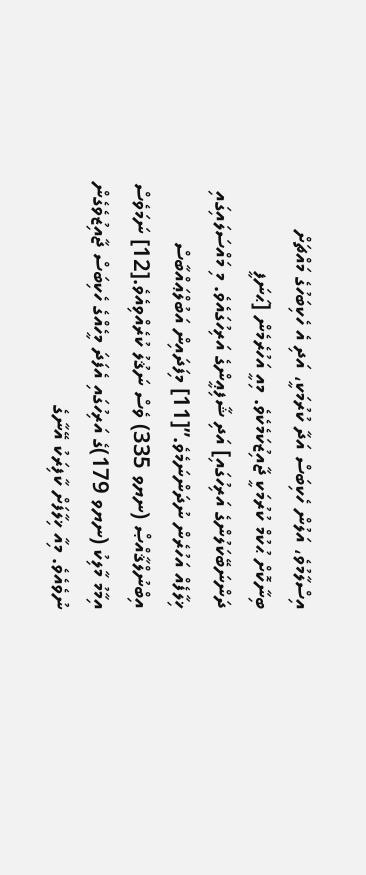އިސްލާމުވެ، އަލުން ހެކިބަސް އަދާ ކުރުމަކީ، އަދި އެ ހެކިބަހުގެ މައްޗަށް ބިނާކޮށް ޙުކުމް ކުރުމަކީ ޖާއިޒުކަމެކެވެ. މިއީ އަހުރެމެން [ޙަނަފީ ދަންނަބޭކަލުންގެ އަރިހުގައި] އަދި ޝާފިޢީންގެ އަރިހުގައެވެ. މި މައްސަލައިގައި ޚިލާފެއް އަހުރެން ނުދަންނަމެވެ.”[11] މިފަދައިން އަބުލްޢައްބާސް އިބްނުލްޤާއްޞް (ނޔވ 335) ވެސް ނަޤުލު ކުރެއްވިއެވެ.[12] ނަމަވެސް އިމާމު މާލިކު (ނޔވ 179)ގެ އަރިހުގައި އެފަދަ މީހެއްގެ ހެކިބަސް ޖާއިޒުވެގެން ނުވެއެވެ. މިއާ ޚިލާފަށް ކާފިރަކު އޭނާގެ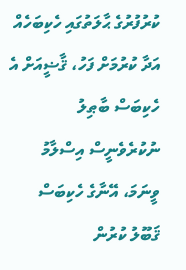ކުރުފުރުގެ ޙާލަތުގައި ހެކިބަހެއް އަދާ ކުރުމަށް ފަހު، ޤާޟީއަށް އެ ހެކިބަސް ބާޠިލު ނުކުރެވެނީސް އިސްލާމު ވީނަމަ، އޭނާގެ ހެކިބަސް ޤަބޫލު ކުރުން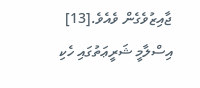ޖާއިޒުވެގެން ވެއެވެ.[13]
އިސްލާމީ ޝަރީޢަތުގައި ހެކި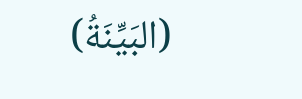(البَيِّنَةُ)